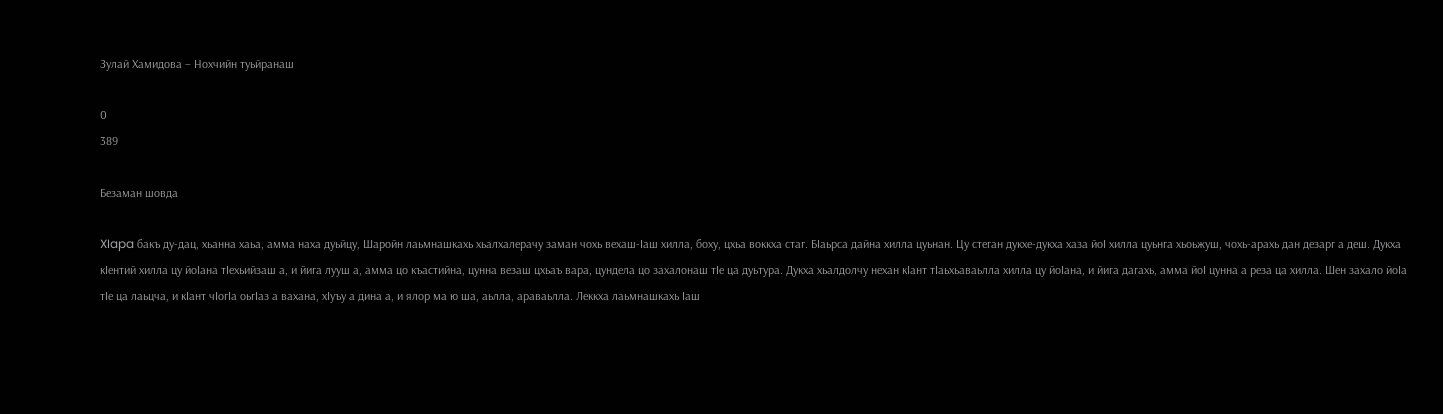Зулай Хамидова – Нохчийн туьйранаш

0
389

Безаман шовда

XIapa бакъ ду-дац, хьанна хаьа, амма наха дуьйцу, Шаройн лаьмнашкахь хьалхалерачу заман чохь вехаш-Iаш хилла, боху, цхьа воккха стаг. БIаьрса дайна хилла цуьнан. Цу стеган дукхе-дукха хаза йоI хилла цуьнга хьоьжуш, чохь-арахь дан дезарг а деш. Дукха кIентий хилла цу йоIана тIехьийзаш а, и йига лууш а, амма цо къастийна, цунна везаш цхьаъ вара, цундела цо захалонаш тIе ца дуьтура. Дукха хьалдолчу нехан кIант тIаьхьаваьлла хилла цу йоIана, и йига дагахь, амма йоI цунна а реза ца хилла. Шен захало йоIа тIе ца лаьцча, и кIант чIогIа оьгIаз а вахана, хIуъу а дина а, и ялор ма ю ша, аьлла, араваьлла. Леккха лаьмнашкахь Iаш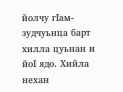йолчу гIам-зудчуьнца барт хилла цуьнан и йоI ядо. Хийла нехан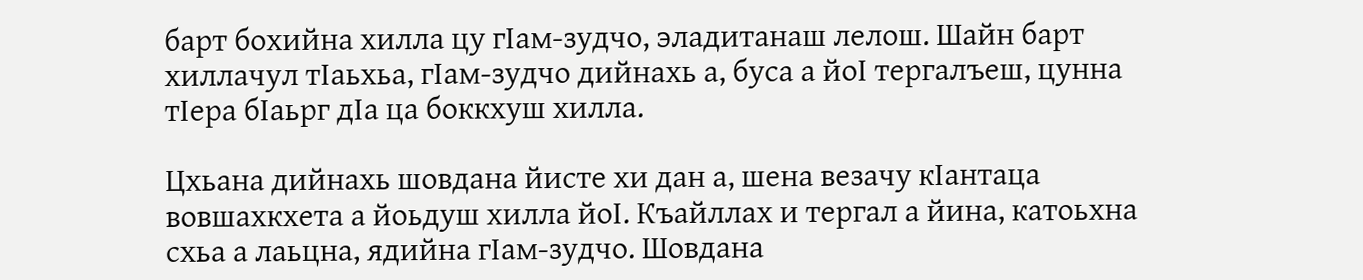барт бохийна хилла цу гIам-зудчо, эладитанаш лелош. Шайн барт хиллачул тIаьхьа, гIам-зудчо дийнахь а, буса а йоI тергалъеш, цунна тIера бIаьрг дIа ца боккхуш хилла.

Цхьана дийнахь шовдана йисте хи дан а, шена везачу кIантаца вовшахкхета а йоьдуш хилла йоI. Къайллах и тергал а йина, катоьхна схьа а лаьцна, ядийна гIам-зудчо. Шовдана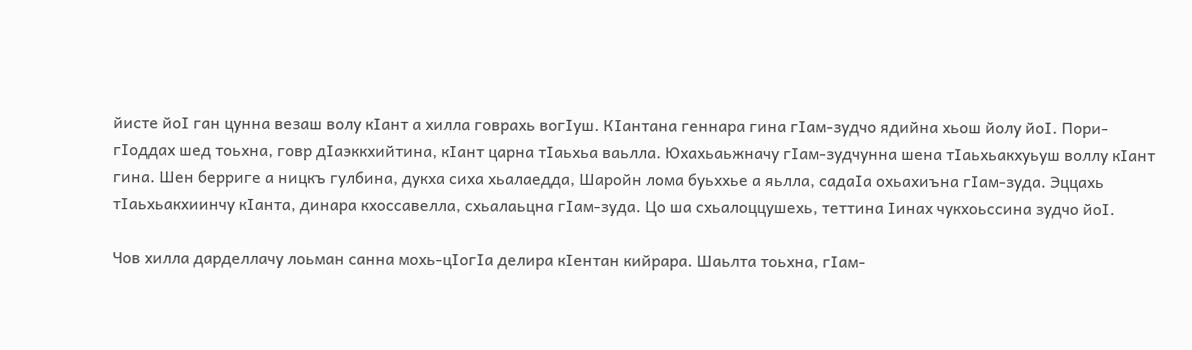йисте йоI ган цунна везаш волу кIант а хилла говрахь вогIуш. КIантана геннара гина гIам-зудчо ядийна хьош йолу йоI. Пори-гIоддах шед тоьхна, говр дIаэккхийтина, кIант царна тIаьхьа ваьлла. Юхахьаьжначу гIам-зудчунна шена тIаьхьакхуьуш воллу кIант гина. Шен берриге а ницкъ гулбина, дукха сиха хьалаедда, Шаройн лома буьххье а яьлла, садаIа охьахиъна гIам-зуда. Эццахь тIаьхьакхиинчу кIанта, динара кхоссавелла, схьалаьцна гIам-зуда. Цо ша схьалоццушехь, теттина Iинах чукхоьссина зудчо йоI.

Чов хилла дарделлачу лоьман санна мохь-цIогIа делира кIентан кийрара. Шаьлта тоьхна, гIам-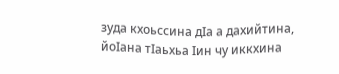зуда кхоьссина дIа а дахийтина, йоIана тIаьхьа Iин чу иккхина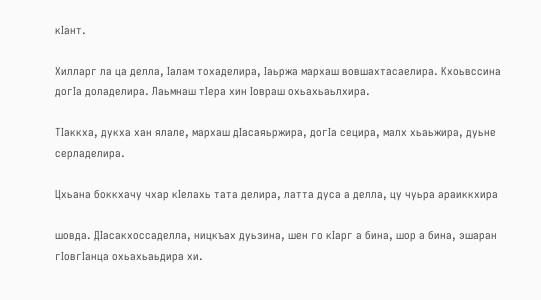кIант.

Хилларг ла ца делла, Iалам тохаделира, Iаьржа мархаш вовшахтасаелира. Кхоьвссина догIа доладелира. Лаьмнаш тIера хин Iовраш охьахьаьлхира.

ТIаккха, дукха хан ялале, мархаш дIасаяьржира, догIа сецира, малх хьаьжира, дуьне серладелира.

Цхьана боккхачу чхар кIелахь тата делира, латта дуса а делла, цу чуьра араиккхира

шовда. ДIасакхоссаделла, ницкъах дуьзина, шен го кIарг а бина, шор а бина, эшаран гIовгIанца охьахьаьдира хи.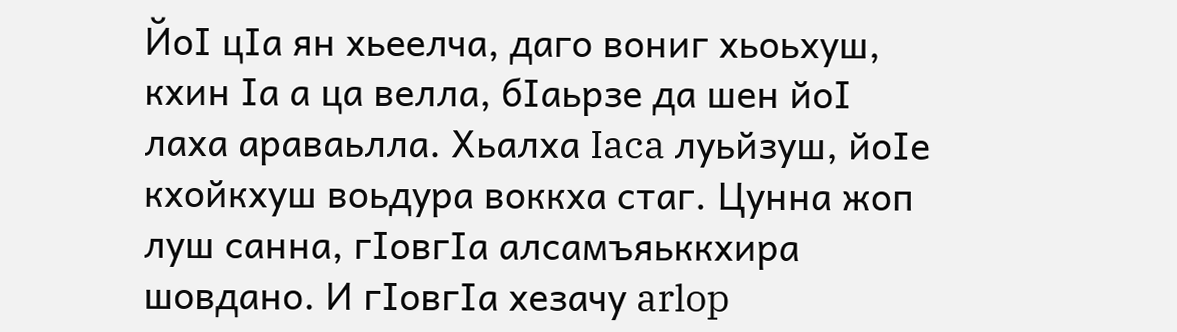ЙоI цIа ян хьеелча, даго вониг хьоьхуш, кхин Iа а ца велла, бIаьрзе да шен йоI лаха араваьлла. Хьалха Iaca луьйзуш, йоIе кхойкхуш воьдура воккха стаг. Цунна жоп луш санна, гIовгIа алсамъяьккхира шовдано. И гIовгIа хезачу arlop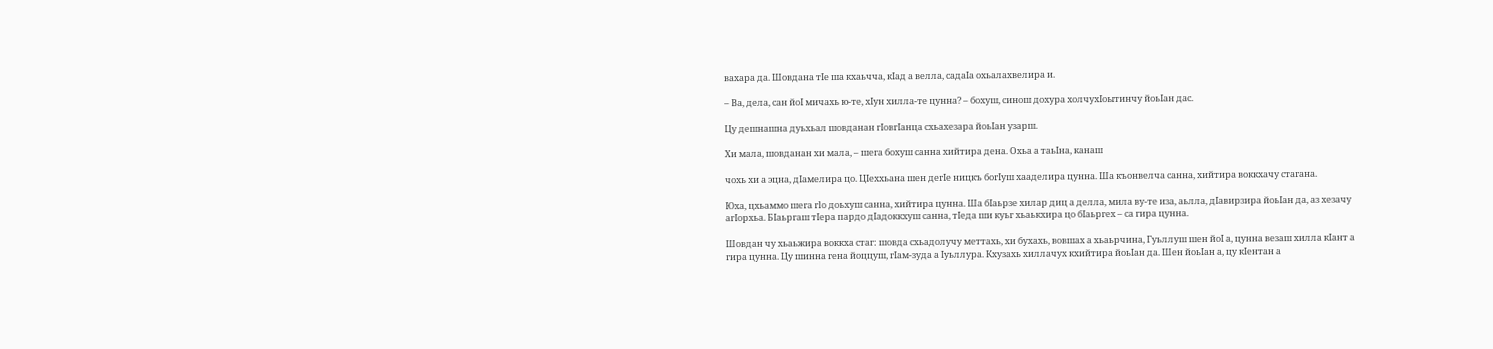вахара да. Шовдана тIе ша кхаьчча, кIад а велла, садаIа охьалахвелира и.

– Ва, дела, сан йоI мичахь ю-те, хIун хилла-те цунна? – бохуш, синош дохура холчухIоытинчу йоьIан дас.

Цу дешнашна дуьхьал шовданан гIовгIанца схьахезара йоьIан узарш.

Хи мала, шовданан хи мала, – шега бохуш санна хийтира дена. Охьа а таьIна, канаш

чохь хи а эцна, дIамелира цо. ЦIеххьана шен дегIе ницкъ богIуш хааделира цунна. Ша къонвелча санна, хийтира воккхачу стагана.

Юха, цхьаммо шега гlo доьхуш санна, хийтира цунна. Ша бIаьрзе хилар диц а делла, мила ву-те иза, аьлла, дIавирзира йоьIан да, аз хезачу агIорхьа. БIаьргаш тIера пардо дIадоккхуш санна, тIеда ши куьг хьаькхира цо бIаьргех – са гира цунна.

Шовдан чу хьаьжира воккха стаг: шовда схьадолучу меттахь, хи бухахь, вовшах а хьаьрчина, Гуьллуш шен йоI а, цунна везаш хилла кIант а гира цунна. Цу шинна гена йоццуш, гIам-зуда а Iуьллура. Кхузахь хиллачух кхийтира йоьIан да. Шен йоьIан а, цу кIентан а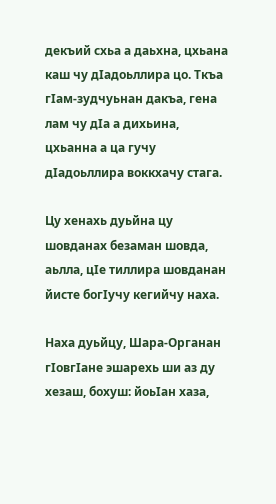декъий схьа а даьхна, цхьана каш чу дIадоьллира цо. Ткъа гIам-зудчуьнан дакъа, гена лам чу дIа а дихьина, цхьанна а ца гучу дIадоьллира воккхачу стага.

Цу хенахь дуьйна цу шовданах безаман шовда, аьлла, цIе тиллира шовданан йисте богIучу кегийчу наха.

Наха дуьйцу, Шара-Органан гIовгIане эшарехь ши аз ду хезаш, бохуш: йоьIан хаза,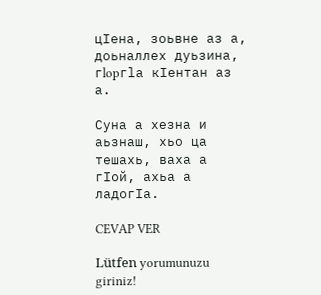цIена, зоьвне аз а, доьналлех дуьзина, гlopгla кIентан аз а.

Суна а хезна и аьзнаш, хьо ца тешахь, ваха а гIой, ахьа а ладогIа.

CEVAP VER

Lütfen yorumunuzu giriniz!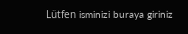Lütfen isminizi buraya giriniz